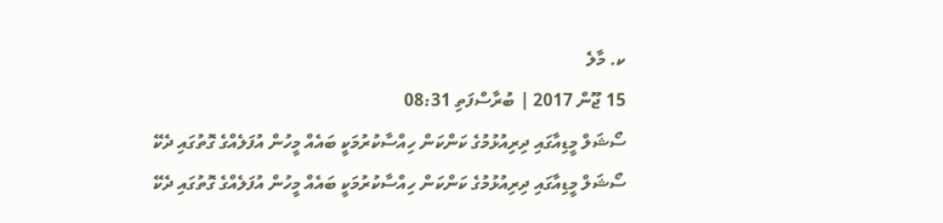ކ. މާލެ
15 ޖޫން 2017 | ބުރާސްފަތި 08:31
ސޯޝަލް މީޑިއާގައި ދިރިއުޅުމުގެ ކަންކަން ހިއްސާކުރުމަކީ ބައެއް މީހުން އުފަލެއްގެ ގޮތުގައި ދެކޭ
ސޯޝަލް މީޑިއާގައި ދިރިއުޅުމުގެ ކަންކަން ހިއްސާކުރުމަކީ ބައެއް މީހުން އުފަލެއްގެ ގޮތުގައި ދެކޭ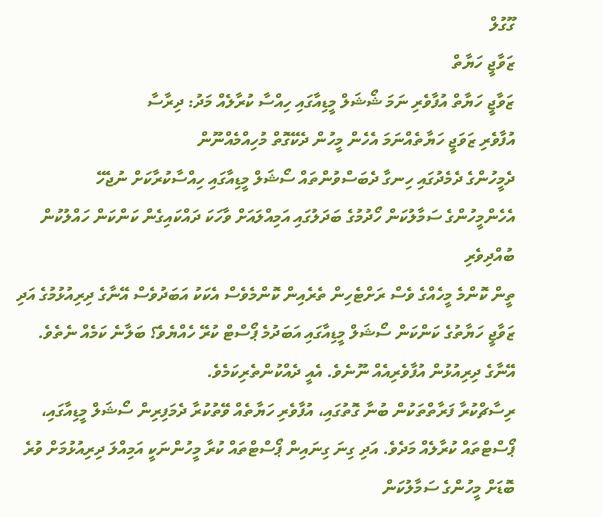ގޫގުލް
ޒަވާޖީ ހަޔާތް
ޒަވާޖީ ހަޔާތް އުފާވެރި ނަމަ ޝޯޝަލް މީޑިއާގައި ހިއްސާ ކުރާލެއް މަދު: ދިރާސާ
އުފާވެރި ޒަވަޖީ ހަޔާތެއްނަމަ އެހެން މީހުން ދެކޭގޮތް މުހިއްމެއްނޫން
ދެމީހުންގެ ދެމެދުގައި ހިނގާ ދެބަސްވުންތައް ސޯޝަލް މީޑިއާގައި ހިއްސާކުރާކަށް ނުޖެހޭ
އެހެންމީހުންގެ ސަމާލުކަން ހޯދުމުގެ ބަދަލުގައި އަމިއްލައަށް ވާހަކަ ދައްކައިގެން ކަންކަން ހައްލުކުން ބުއްދިވެރި
ތީން ކޮންމެ މީހެއްގެ ވެސް ރަށްޓެހިން ތެރެއިން ކޮންމެވެސް އެކަކު އަބަދުވެސް އޭނާގެ ދިރިއުޅުމުގެ އަދި ޒަވާޖީ ހަޔާތުގެ ކަންކަން ސޯޝަލް މީޑިއާގައި އަބަދުމެ ޕޯސްޓް ކުރޭ ހެއްޔެވެ؟ ބަލާނެ ކަމެއް ނެތެވެ. އޭނާގެ ދިރިއުޅުން އުފާވެރިއެއް ނޫނެވެ. އެއީ ދެއްކުންތެރިކަމެވެ.
ރިސާޗްކުރާ ފަރާތްތަކުން ބުނާ ގޮތުގައި، އުފާވެރި ހަޔާތެއް ވޭތުކުރާ ދެމަފިރިން ސޯޝަލް މީޑިއާގައި، ޕޯސްޓްތައް ކުރާލެއް މަދެވެ. އަދި ގިނަ ގިނައިން ޕޯސްޓްތައް ކުރާ މީހުންނަކީ އަމިއްލަ ދިރިއުޅުމަށް ވުރެ ބޮޑަށް މީހުންގެ ސަމާލުކަން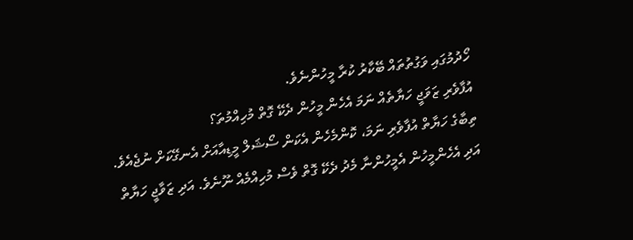ހޯދުމުގައި ވަގުތުތައް ބޭކާރު ކުރާ މީހުންނެވެ.
އުފާވެރި ޒަވަޖީ ހަޔާތެއް ނަމަ އެހެން މީހުން ދެކޭ ގޮތް މުހިއްމުތަ؟
ތިބާގެ ހަޔާތް އުފާވެރި ނަމަ، ކޮންމެހެން އެކަން ސޯޝަލް މީޑިއާއަށް އެނގޭކަށް ނުޖެއެވެ. އަދި އެހެންމީހުން އެމީހުންނާ މެދު ދެކޭ ގޮތް ވެސް މުހިއްމެއް ނޫނެވެ. އަދި ޒަވާޖީ ހަޔާތް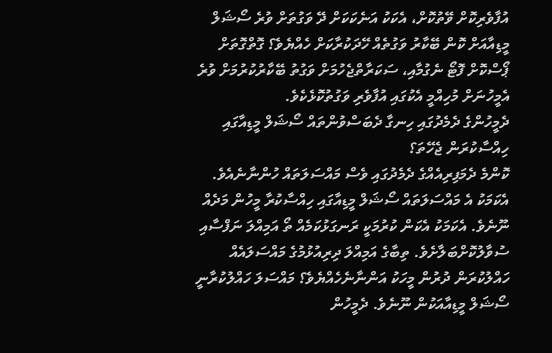އުފާވެރިކޮށް ވޭތުކޮށް، އެކަކު އަނެކަކަށް ދޭ ވަގުތަށް ވުރެ ސޯޝަލް މީޑިއާއަށް ކޮން ބޭކާރު ވަގުތެއް ހޭދަކުރާކަށް ހެއްޔެވެ؟ ގޮތްގޮތަށް ޕޯސްކޮށް ފޮޓޯ ނެގުމާއި، ސަކަރާތްޖެހުމަށް ވަގުތު ބޭކާރުކުރުމަށް ވުރެ އެމީހުނަށް މުހިއްމީ އެކުގައި އުފާވެރި ވަގުތުކޮޅެކެވެ.
ދެމީހުންގެ ދެމެދުގައި ހިނގާ ދެބަސްވުންތައް ސޯޝަލް މީޑިއާގައި ހިއްސާކުރަން ޖެހޭތަ؟
ކޮންމެ ދެމަފިރިއެއްގެ ދެމެދުގައި ވެސް މައްސަލަތައް ހުންނާނެއެވެ.  އެކަމަކު އެ މައްސަލަތައް ސޯޝަލް މީޑިއާގައި ހިއްސާކުރާ މީހުން މަދެއް ނޫނެވެ. އެކަމަކު އެކަން ކުރުމަކީ ރަނގަޅުކަމެއް ތޯ އަމިއްލަ ނަފްސާއި ސުވާލުކޮށްބަލާށެވެ. ތިބާގެ އަމިއްލަ ދިރިއުޅުމުގެ މައްސަލައެއް ހައްލުކުރަން ދުރުން މީހަކު އަންނާނެހެއްޔެވެ؟ މައްސަލަ ހައްލުކުރާނީ ސޯޝަލް މީޑިއާއަކުން ނޫނެވެ. ދެމީހުން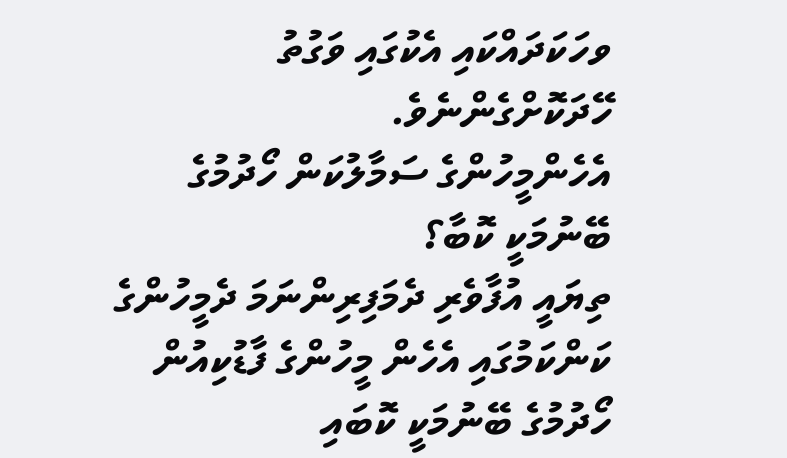ވހަކަދައްކައި އެކުގައި ވަގުތު ހޭދަކޮށްގެންނެވެ.
އެހެންމީހުންގެ ސަމާލުކަން ހޯދުމުގެ ބޭނުމަކީ ކޮބާ؟
ތިޔައީ އުފާވެރި ދެމަފިރިންނަމަ ދެމީހުންގެ ކަންކަމުގައި އެހެން މީހުންގެ ފާޑުކިއުން ހޯދުމުގެ ބޭނުމަކީ ކޮބައި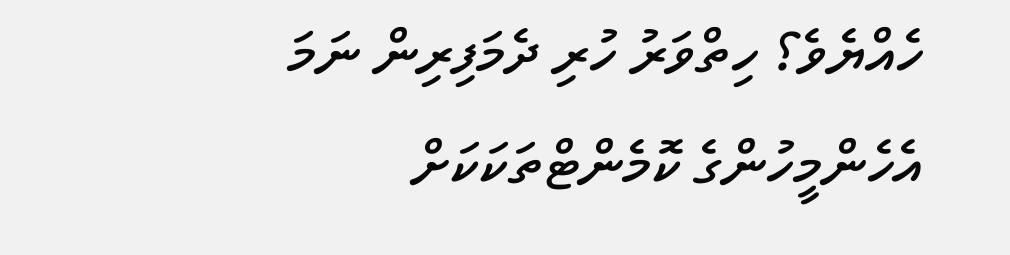ހެއްޔެވެ؟ ހިތްވަރު ހުރި ދެމަފިރިން ނަމަ އެހެންމީހުންގެ ކޮމެންޓްތަކަކަށް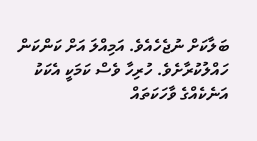ބަލާކަށް ނުޖެހެއެވެ. އަމިއްލަ އަށް ކަންކަން ހައްލުކުރާށެވެ. ހުރިހާ ވެސް ކަމަކީ އެކަކު އަނެކެއްގެ ވާހަކަތައް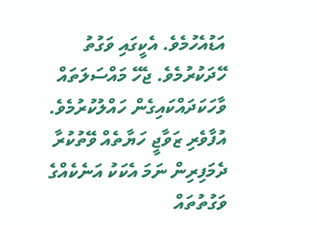އަޑުއެހުމެވެ. އެކީގައި ވަގުތު ހޭދަކުރުމެވެ. ޖެހޭ މައްސަލަތައް ވާހަކަދައްކައިގެން ހައްލުކުރުމެވެ.
އުފާވެރި ޒަވާޖީ ހަޔާތެއް ވޭތުކުރާ ދެމަފިރިން ނަމަ އެކަކު އަނެކެއްގެ ވަގުތުތައް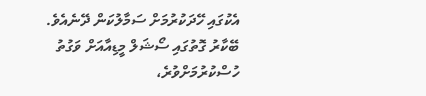އެކުގައި ހޭދަކުރުމަށް ސަމާލުކަން ދޭނެއެވެ. ބޭކާރު ގޮތުގައި ސޯޝަލް މީޑިއާއަށް ވަގުތު ހުސްކުރުމަށްވުރެ،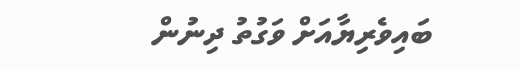ބައިވެރިޔާއަށް ވަގުތު ދިނުން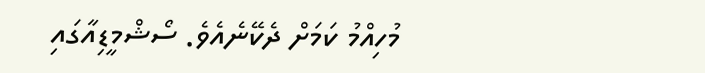މުހިއްމު ކަމަށް ދެކޭނެއެވެ. ސޯޝްމީޑިއާގައި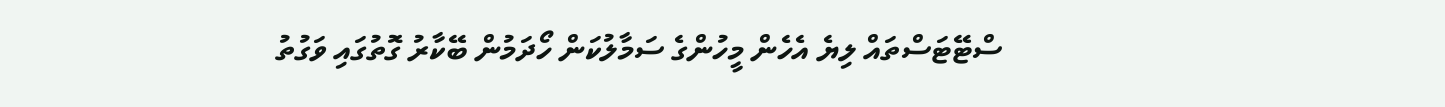ސްޓޭޓަސްތައް ލިޔެ އެހެން މީހުންގެ ސަމާލުކަން ހޯދަމުން ބޭކާރު ގޮތުގައި ވަގުތު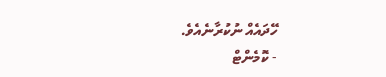ހޭދައެއް ނުކުރާނެއެވެ.
- ކޮމެންޓް